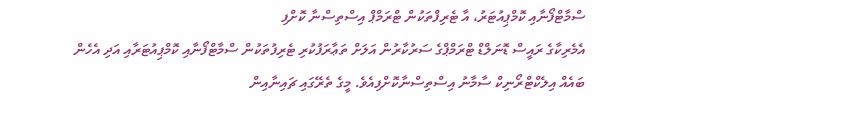ސްމާޓްފޯނާއި ކޮމްޕިއުޓަރު، އާ ޓެރިފްތަކުން ޓްރަމްޕް އިސްތިސްނާ ކޮށްފި
އެމެރިކާގެ ރައީސް ޑޮނަލްޑް ޓްރަމްޕްގެ ސަރުކާރުން އަލަށް ތަޢާރަފުކުރި ޓެރިފުތަކުން ސްމާޓްފޯނާއި ކޮމްޕިއުޓަރާއި އަދި އެހެން ބައެއް އިލެކްޓްރޯނިކް ސާމާނު އިސްތިސްނާކޮށްފިއެވެ. މީގެ ތެރޭގައި ޗައިނާއިން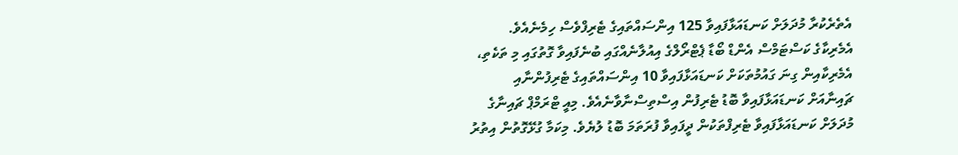އެތެރެކުރާ މުދަލަށް ކަނޑައަޅާފައިވާ 125 އިންސައްތައިގެ ޓެރިފްވެސް ހިމެނެއެވެ. އެމެރިކާގެ ކަސްޓަމްސް އެންޑް ބޯޑާ ޕެޓްރޯލްގެ އިއުލާނެއްގައި ބުނެފައިވާ ގޮތުގައި މި ތަކެތި، އެމެރިކާއިން ގިނަ ގައުމުތަކަށް ކަނޑައަޅާފައިވާ 10 އިންސައްތައިގެ ޓެރިފުންނާއި ޗައިނާއަށް ކަނޑައަޅާފައިވާ ބޮޑު ޓެރިފުން އިސްތިސްނާވާނެއެވެ. މިއީ ޓްރަމްޕް ޗައިނާގެ މުދަލަށް ކަނޑައަޅާފައިވާ ޓެރިފްތަކުން ދީފައިވާ ފުރަތަމަ ބޮޑު ލުޔެވެ. މިކަމާ ގުޅޭގޮތުން އިތުރު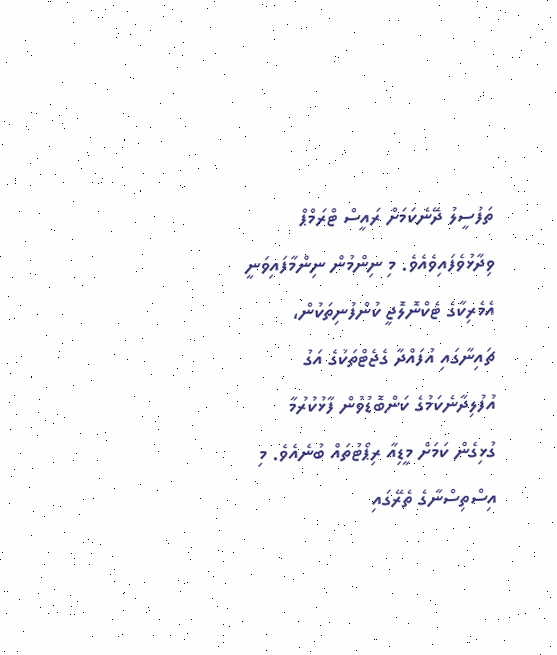ތަފުސީލު ދޭނެކަމަށް ރައީސް ޓްރަމްޕް ވިދާޅުވެފައިވެއެވެ. މި ނިންމުން ނިންމާފައިވަނީ އެމެރިކާގެ ޓެކްނޮލޮޖީ ކުންފުނިތަކުން، ޗައިނާގައި އުފައްދާ ގެޖެޓްތަކުގެ އަގު އުފުލިދާނެކަމުގެ ކަންބޮޑުވުން ފާޅުކުރުމާ ގުޅިގެން ކަމަށް މީޑިއާ ރިޕޯޓުތައް ބުނެއެވެ. މި އިސްތިސްނާގެ ތެރޭގައި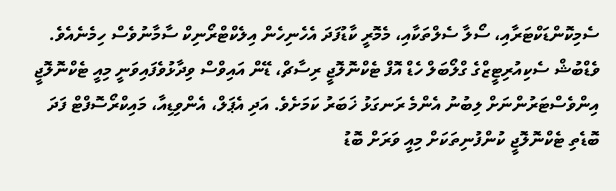ސެމިކޮންޑަކްޓަރާއި، ސޯލާ ސެލްތަކާއި، މެމޮރީ ކާޑުފަދަ އެހެނިހެން އިލެކްޓްރޯނިކް ސާމާނުވެސް ހިމެނެއެވެ. ވެޑްބުޝް ސެކިއުރިޓީޒްގެ ގްލޯބަލް ހެޑް އޮފް ޓެކްނޮލޮޖީ ރިސާޗް، ޑޭން އައިވްސް ވިދާޅުވެފައިވަނީ މިއީ ޓެކްނޮލޮޖީ އިންވެސްޓަރުންނަށް ލިބުނު އެންމެ ރަނގަޅު ޚަބަރު ކަމަށެވެ. އަދި އެޕަލް، އެންވިޑިއާ، މައިކްރޯސޮފްޓް ފަދަ ބޮޑެތި ޓެކްނޮލޮޖީ ކުންފުނިތަކަށް މިއީ ވަރަށް ބޮޑު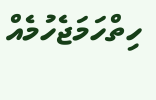ހިތްހަމަޖެހުމެއް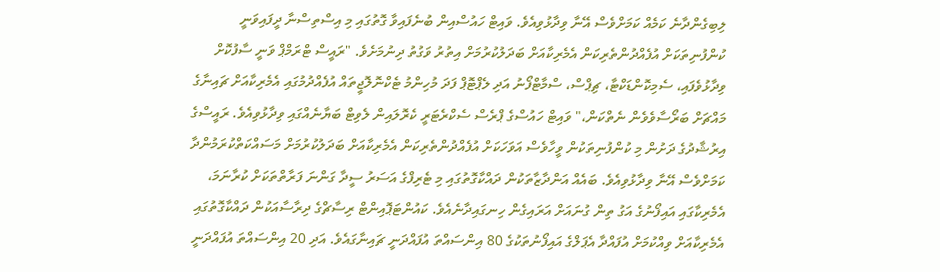ލިބިގެންދާނެ ކަމެއް ކަމަށްވެސް އޭނާ ވިދާޅުވިއެވެ. ވައިޓް ހައުސްއިން ބުނެފައިވާ ގޮތުގައި މި އިސްތިސްނާ ދީފައިވަނީ ކުންފުނިތަކަށް އުފެއްދުންތެރިކަން އެމެރިކާއަށް ބަދަލުކުރުމަށް އިތުރު ވަގުތު ދިނުމަށެވެ. "ރައީސް ޓްރަމްޕް ވަނީ ސާފުކޮށް ވިދާޅުވެފައި، ސެމިކޮންޑަކްޓާ، ޗިޕްސް، ސްމާޓްފޯނު އަދި ލެޕްޓޮޕް ފަދަ މުހިންމު ޓެކްނޮލޮޖީތައް އުފެއްދުމުގައި އެމެރިކާއަށް ޗައިނާގެ މައްޗަށް ބަރޯސާވެވެން ނެތްކަން،" ވައިޓް ހައުސްގެ ޕްރެސް ސެކްރެޓަރީ ކެރޮލައިން ލެވިޓް ބަޔާނެއްގައި ވިދާޅުވިއެވެ. ރައީސްގެ އިރުޝާދުގެ ދަށުން މި ކުންފުނިތަކުން ވީހާވެސް އަވަހަކަށް އުފެއްދުންތެރިކަން އެމެރިކާއަށް ބަދަލުކުރުމަށް މަސައްކަތްކުރަމުންދާ ކަމަށްވެސް އޭނާ ވިދާޅުވިއެވެ. ބައެއް އަންދާޒާތަކުން ދައްކާގޮތުގައި މި ޓެރިފްގެ އަސަރު ސީދާ ގަންނަ ފަރާތްތަކަށް ކުރާނަމަ، އެމެރިކާގައި އައިފޯނުގެ އަގު ތިން ގުނައަށް އަރައިގެން ހިނގައިދާނެއެވެ. ކައުންޓަޕޮއިންޓް ރިސާޗްގެ ދިރާސާއަކުން ދައްކާގޮތުގައި އެމެރިކާއަށް ވިއްކުމަށް އުފައްދާ އެޕަލްގެ އައިފޯނުތަކުގެ 80 އިންސައްތަ އުފައްދަނީ ޗައިނާގައެވެ. އަދި 20 އިންސައްތަ އުފައްދަނީ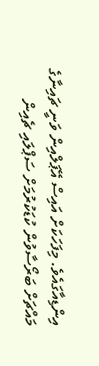އިންޑިއާގައެވެ. މިފަހަކަށް އައިސް އޭޕަލްއިން ވަނީ ޗައިނާގެ މައްޗަށް ބަރޯސާވުން ކުޑަކުރުމަށް ސަޕްލައި ޗެއިން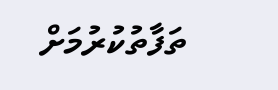ތަފާތުކުރުމަށް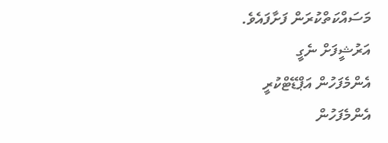މަސައްކަތްކުރަން ފަށާފައެވެ.
އަރުޝީފަށް ނެގީ
އެންމެފަހުން އަޕްޑޭޓްކުރީ
އެންމެފަހުން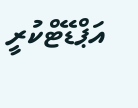އަޕްޑޭޓްކުރީ